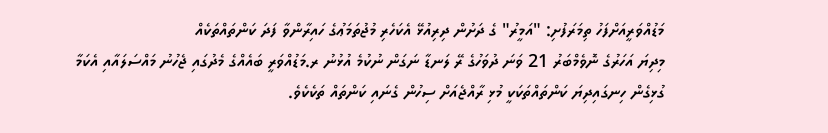މަޑުއްވަރީއަށްފަހު ތިމަރަފުށި: "އަމީރު" ގެ ދަށުން ދިރިއުޅޭ އެކަހެރި މުޖުތަމަޢުގެ ހައިރާންވާ ފަދަ ކަންތައްތަކެއް
މިދިޔަ އަހަރުގެ ނޮވެމްބަރު 21 ވަނަ ދުވަހުގެ ރޭ ލަނޑާ ނަގަން ނުކުމެ އުޅުނު ރ.މަޑުއްވަރީ ބައެއްގެ މެދުގައި ޖެހުނު މައްސަލައާއި އެކަމާ ގުޅިގެން ހިނގައިދިޔަ ކަންތައްތަކަކީ މުޅި ރާއްޖެއަށް ސިހުން ގެނައި ކަންތައް ތަކެކެވެ.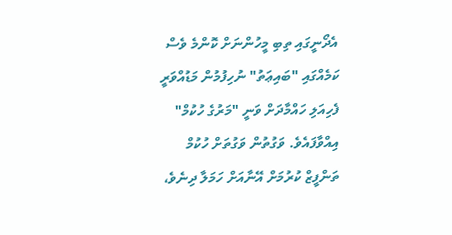އެދޯނީގައި ތިބި މީހުންނަށް ކޮންމެ ވެސް ކަމެއްގައި "ބައިޢަތު" ނުހިފުމުން މަޑުއްވަރީ ފެހިއަލި ހައްމާދަށް ވަނީ "މަރުގެ ހުކުމް" އިއްވާފައެވެ. ވަގުތުން ވަގުތަށް ހުކުމް ތަންފީޒް ކުރުމަށް އޭނާއަށް ހަމަލާ ދިނެވެ،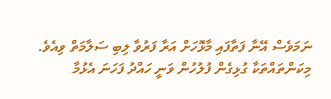ނަމަވެސް އޭނާ ފަތާފައި މާޅޮހަށް އަރާ ފަރުވާ ލިބި ސަލާމަތް ވިއެވެ.
މިކަންތައްތަކާ ގުޅިގެން ފުލުހުން ވަނީ ހައްދު ފަހަނަ އެޅުމާ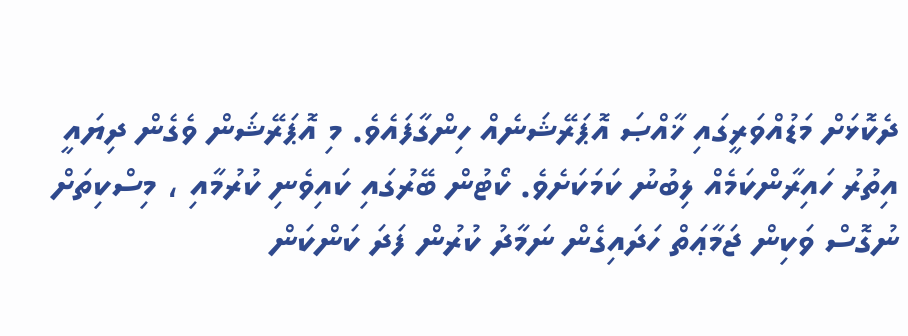ދެކޮޅަށް މަޑުއްވަރީގައި ޚާއްޞަ އޮޕަރޭޝަނެއް ހިންގާފައެވެ. މި އޮޕަރޭޝަން ވެގެން ދިޔައީ އިތުރު ހައިރާންކަމެއް ލިބުނު ކަމަކަށެވެ. ކޯޓުން ބޭރުގައި ކައިވެނި ކުރުމާއި ، މިސްކިތަށް ނުގޮސް ވަކިން ޖަމާޢަތް ހަދައިގެން ނަމާދު ކުރުން ފަދަ ކަންކަން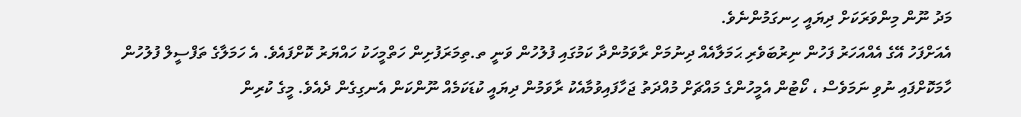މަދު ނޫން މިންވަރަކަށް ދިޔައީ ހިނގަމުންނެވެ.
އެއަށްފަހު އޭގެ އެއްއަހަރު ފަހުން ނިރުބަވެރި ޙަމަލާއެއް ދިނުމަށް ރާވަމުންދާ ކަމުގައި ފުލުހުން ވަނީ ތ.ތިމަރަފުށިން ހަތްމީހަކު ހައްޔަރު ކޮށްފައެވެ. އެ ހަމަލާގެ ތަފްސީލް ފުލުހުން ހާމަކޮށްފައި ނުވި ނަމަވެސް ، ކޯޓުން އެމީހުންގެ މައްޗަށް މުއްދަތު ޖަހާފައިވުމާއެކު ރާވަމުން ދިޔައީ ކުޑަކަމެއް ނޫންކަން އެނގިގެން ދެއެވެ. މީގެ ކުރިން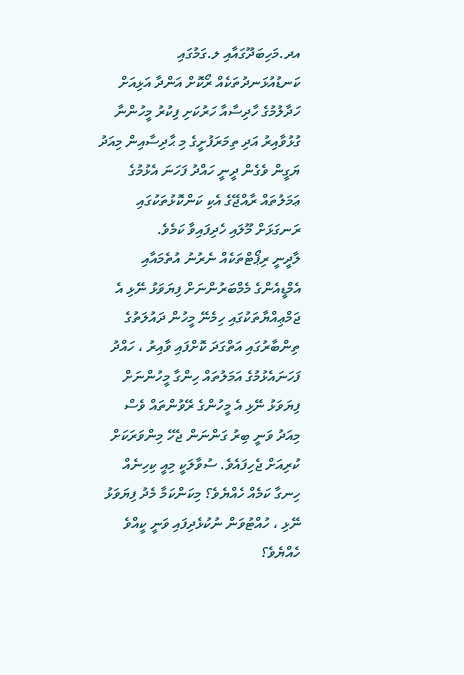އދ.މަހިބަދޫގައާއި ލ.ގަމުގައި ކަނޑުއުޅަނދުތަކެއް ރޯކޮށް އަންދާ އަޅިއަށް ހަދާލުމުގެ ހާދިސާއާ ހަރުކަށި ފިކުރު މީހުންނާ ގުޅުވާއިރު އަދި ތިމަރަފުށީގެ މި ޙާދިސާއިން މިއަދު ޔަގީން ވެގެން ދީނީ ހައްދު ފަހަނަ އެޅުމުގެ ޢަމަލުތައް ރާއްޖޭގެ އެކި ކަންކޮޅުތަކުގައި ރަނގަޅަށް މޫލައި ހެދިފައިވާ ކަމެވެ.
ލާދީނީ ރިޕޯޓްތަކެއް ނެރުނު އުތެމައާއި އެމްޑީއެންގެ މެމްބަރުންނަށް ފިޔަވަޅު ނޭޅި އެ ޖަމްޢިއްޔާތަކުގައި ހިމެނޭ މީހުން ދައުލަތުގެ ތިންބާރުގައި އަތްގަދަ ކޮށްފައި ވާއިރު ، ހައްދު ފަހަނައެޅުމުގެ އަމަލުތައް ހިންގާ މީހުންނަށް ފިޔަވަޅު ނޭޅި އެ މީހުންގެ ރޭވުންތައް ވެސް މިއަދު ވަނީ ބިރު ގަންނަން ޖެހޭ މިންވަރަކަށް ކުރިއަށް ޖެހިފައެވެ. ސުވާލަކީ މިއީ ކިހިނެއް ހިނގާ ކަމެއް ހެއްޔެވެ؟ މިކަންކަމާ މެދު ފިޔަވަޅު ނޭޅި ، ހުއްޓުވަން ނުކުޅެދިފައި ވަނީ ކީއްވެ ހެއްޔެވެ؟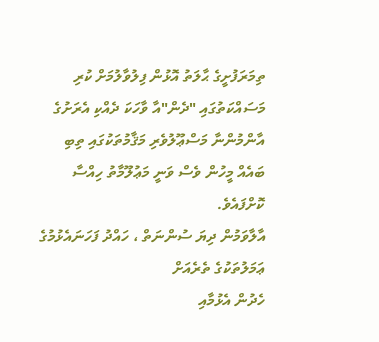ތިމަރަފުށީގެ ޙާލަތު އޮޅުން ފިލުވާލުމަށް ކުރި މަސައްކަތުގައި "ދެން"އާ ވާހަކަ ދެއްކި އެރަށުގެ އާންމުންނާ މަސްޢޫލުވެރި މަޤާމުތަކުގައި ތިބި ބައެއް މީހުން ވެސް ވަނީ މަޢުލޫމާތު ހިއްސާ ކޮށްފައެވެ.
އާލާވަމުން ދިޔަ ސުންނަތް ، ހައްދު ފަހަނައެޅުމުގެ ޢަމަލުތަކުގެ ތެރެއަށް
ހެދުން އެޅުމާއި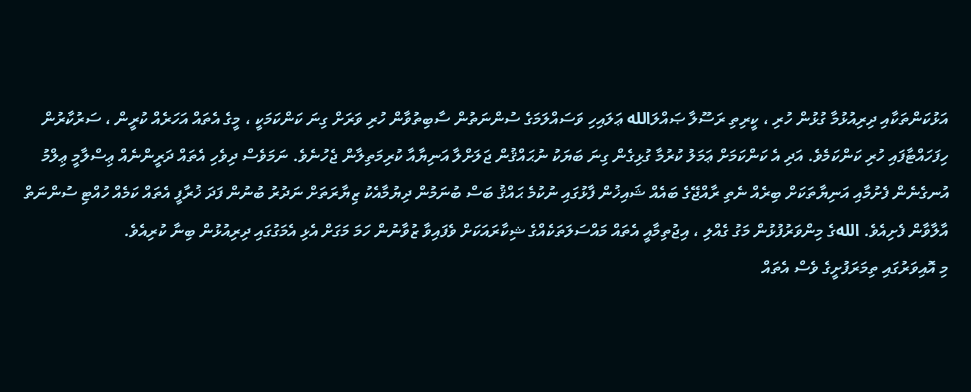އަޅުކަންތަކާއި ދިރިއުޅުމާ ގުޅުން ހުރި ، ކީރިތި ރަސޫލާ ޞައްލަالله ޢަލައިހި ވަސައްލަމަގެ ސުންނަތުން ސާބިތުވާން ހުރި ވަރަށް ގިނަ ކަންކަމަކީ ، މީގެ އެތައް އަހަރެއް ކުރީން ، ސަރުކާރުން ހިފަހައްޓާފައި ހުރި ކަންކަމެވެ. އަދި އެ ކަންކަމަށް ޢަމަލު ކުރުމާ ގުޅިގެން ގިނަ ބަޔަކު ނުޙައްޤުން ޖަލަށްލާ އަނިޔާއާ ކުރިމަތިލާން ޖެހުނެވެ. ނަމަވެސް ދިވެހި އެތައް ދަރީންނެއް ޢިސްލާމީ ޢިލްމު އުނގެނެން ފެށުމާއި އަނިޔާތަކަށް ބިރެއް ނެތި ރާއްޖޭގެ ބައެއް ޝައިޚުން ފާޅުގައި ނުކުމެ ޙައްޤު ބަސް ބުނަމުން ދިޔުމާއެކު ޒިޔާރަތަށް ނަދުރު ބުނުން ފަދަ ޚުރާފީ އެތައް ކަމެއް ހުއްޓި ސުންނަތް އާލާވާން ފެށިއެވެ. اللهގެ މިންވަރުފުޅުން މަގު ގެއްލި ، އިޖުތިމާއީ އެތައް މައްސަލަތަކެއްގެ ޝިކާރައަކަށް ވެފައިވާ ޒުވާނުން ހަމަ މަގަށް އެޅި އެމަގުގައި ދިރިއުޅުން ބިނާ ކުރިއެވެ.
މި އޮއިވަރުގައި ތިމަރަފުށީގެ ވެސް އެތައް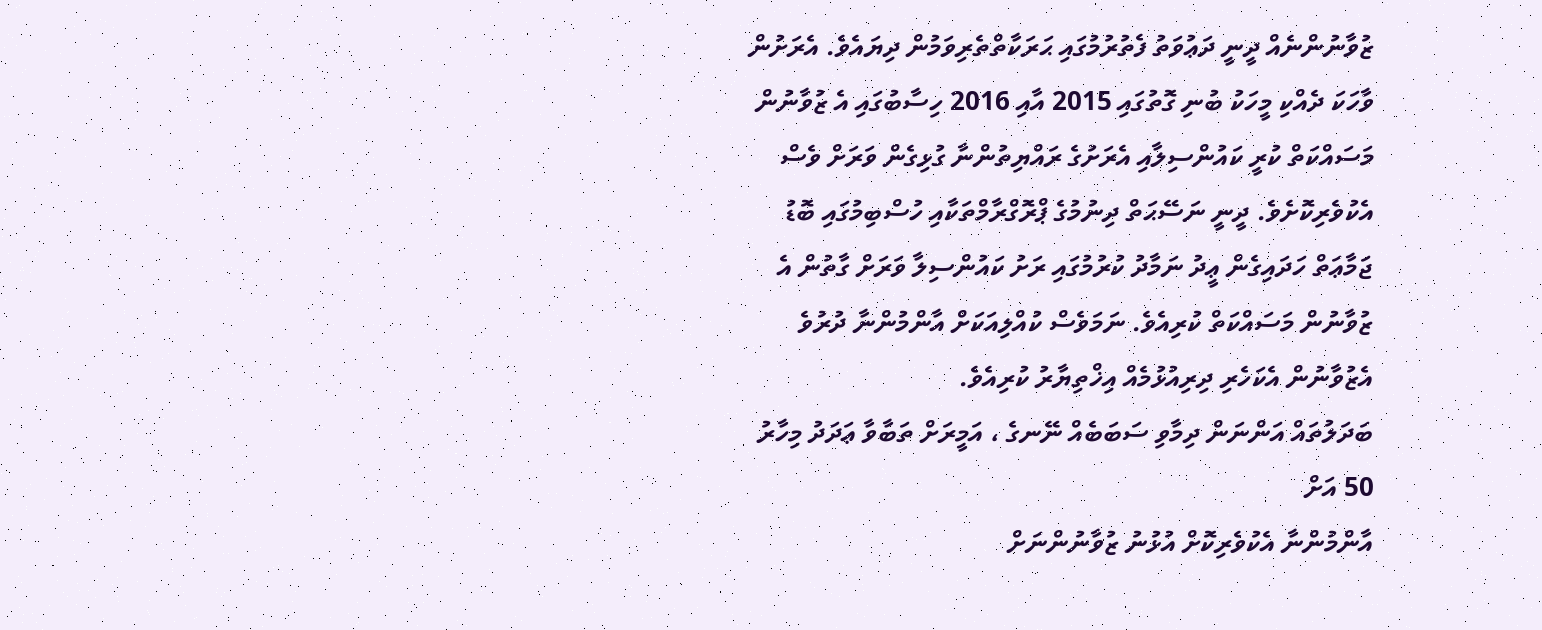ޒުވާނުންނެއް ދީނީ ދަޢުވަތު ފެތުރުމުގައި ޙަރަކާތްތެރިވަމުން ދިޔައެވެ. އެރަށުން ވާހަކަ ދެއްކި މީހަކު ބުނި ގޮތުގައި 2015 އާއި 2016 ހިސާބުގައި އެ ޒުވާނުން މަސައްކަތް ކުރީ ކައުންސިލާއި އެރަށުގެ ރައްޔިތުންނާ ގުޅިގެން ވަރަށް ވެސް އެކުވެރިކޮށެވެ. ދީނީ ނަސޭޙަތް ދިނުމުގެ ޕްރޮގްރާމްތަކާއި ހުސްބިމުގައި ބޮޑު ޖަމާޢަތް ހަދައިގެން ޢީދު ނަމާދު ކުރުމުގައި ރަށު ކައުންސިލާ ވަރަށް ގާތުން އެ ޒުވާނުން މަސައްކަތް ކުރިއެވެ. ނަމަވެސް ކުއްލިއަކަށް އާންމުންނާ ދުރުވެ އެޒުވާނުން އެކަހެރި ދިރިއުޅުމެއް އިޚްތިޔާރު ކުރިއެވެ.
ބަދަލުތައް އަންނަން ދިމާވި ސަބަބެއް ނޭނގެ ، އަމީރަށް ތަބާވާ ޢަދަދު މިހާރު 50 އަށް
އާންމުންނާ އެކުވެރިކޮށް އުޅުނު ޒުވާނުންނަށް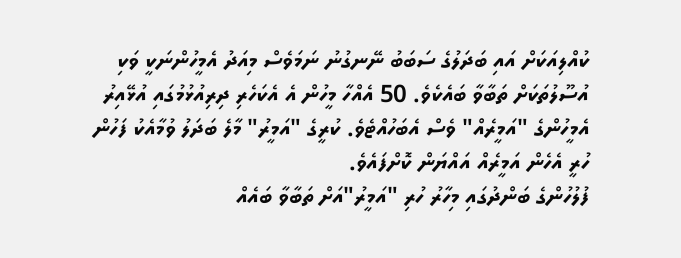ކުއްލިއަކަށް އައި ބަދަލުގެ ސަބަބު ނޭނގުނު ނަމަވެސް މިއަދު އެމީހުންނަކީ ވަކި އުސޫލުތަކަށް ތަބާވާ ބައެކެވެ. 50 އެއްހާ މީހުން އެ އެކަހެރި ދިރިއުޅުމުގައި އުޅޭއިރު އެމީހުންގެ "އަމީރެއް" ވެސް އެބަހުއްޓެވެ. ކުރީގެ "އަމީރު" މާލެ ބަދަލު ވުމާއެކު ފަހުން ހުރީ އެހެން އަމީރެއް އައްޔަން ކޮށްފައެވެ.
ފުލުހުންގެ ބަންދުގައި މިހާރު ހުރި "އަމީރު"އަށް ތަބާވާ ބައެއް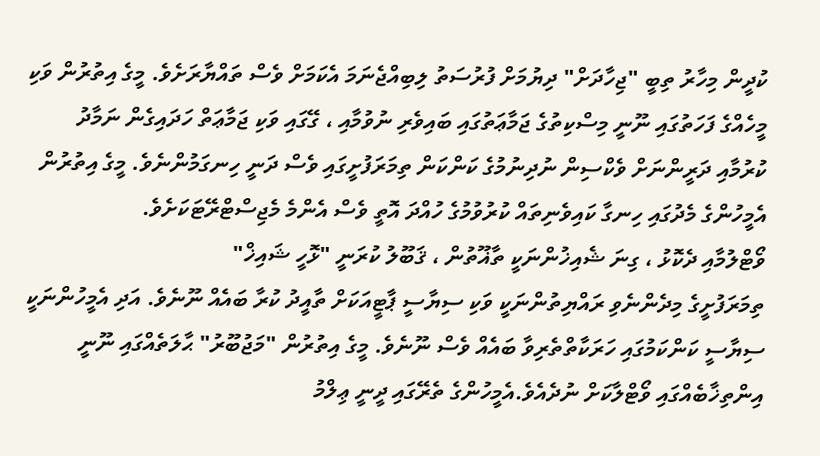ކުދީން މިހާރު ތިބީ "ޖިހާދަށް" ދިޔުމަށް ފުރުސަތު ލިބިއްޖެނަމަ އެކަމަށް ވެސް ތައްޔާރަށެވެ. މީގެ އިތުރުން ވަކި މީހެއްގެ ފަހަތުގައި ނޫނީ މިސްކިތުގެ ޖަމާޢަތުގައި ބައިވެރި ނުވުމާއި ، ގޭގައި ވަކި ޖަމާޢަތް ހަދައިގެން ނަމާދު ކުރުމާއި ދަރީންނަށް ވެކްސިން ނުދިނުމުގެ ކަންކަން ތިމަރަފުށީގައި ވެސް ދަނީ ހިނގަމުންނެވެ. މީގެ އިތުރުން އެމީހުންގެ މެދުގައި ހިނގާ ކައިވެނިތައް ކުރުވުމުގެ ހުއްދަ އޮތީ ވެސް އެންމެ މެޖިސްޓްރޭޓަކަށެވެ.
ވޯޓްލުމާއި ދެކޮޅު ، ގިނަ ޝެއިޚުންނަކީ ތާޣޫތުން ، ޤަބޫލު ކުރަނީ "ޅޮހީ ޝައިޚް"
ތިމަރަފުށީގެ މިދެންނެވި ރައްޔިތުންނަކީ ވަކި ސިޔާސީ ޕާޓީއަކަށް ތާއީދު ކުރާ ބައެއް ނޫނެވެ. އަދި އެމީހުންނަކީ ސިޔާސީ ކަންކަމުގައި ހަރަކާތްތެރިވާ ބައެއް ވެސް ނޫނެވެ. މީގެ އިތުރުން "މަޖުބޫރު" ޙާލަތެއްގައި ނޫނީ އިންތިޚާބެއްގައި ވޯޓްލާކަށް ނުދެއެވެ.އެމީހުންގެ ތެރޭގައި ދީނީ ޢިލްމު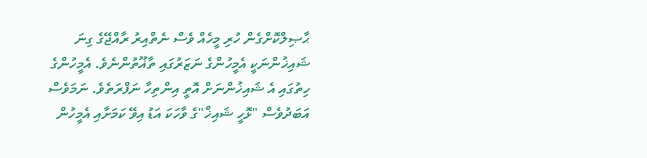ޙާޞިލްކޮށްގެން ހުރި މީހެއް ވެސް ނެތްއިރު ރާއްޖޭގެ ގިނަ ޝައިޚުންނަކީ އެމީހުންގެ ނަޒަރުގައި ތާޣޫތުންނެވެ. އެމީހުންގެ ހިތުގައި އެ ޝައިޚުންނަށް އޮތީ އިންތިހާ ނަފްރަތެވެ. ނަމަވެސް އަބަދުވެސް "ޅޮހީ ޝައިޚް"ގެ ވާހަކަ އަޑު އިވޭ ކަމަށާއި އެމީހުން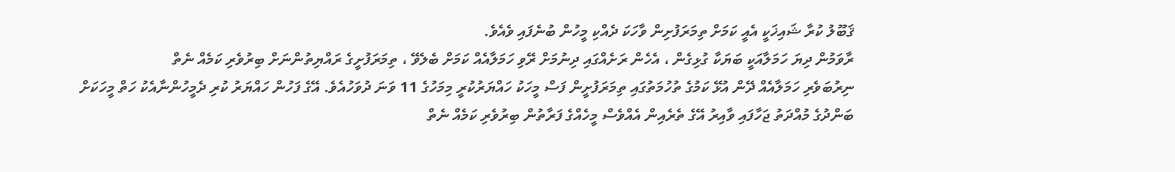ޤަބޫލު ކުރާ ޝައިޚަކީ އެއީ ކަމަށް ތިމަރަފުށިން ވާހަކަ ދެއްކި މީހުން ބުނެފައި ވެއެވެ.
ރާވަމުން ދިޔަ ހަމަލާއަކީ ބަޔަކާ ގުޅިގެން ، އެހެން ރަށެއްގައި ދިނުމަށް ރޭވި ހަމަލާއެއް ކަމަށް ބެލެވޭ ، ތިމަރަފުށީގެ ރައްޔިތުންނަށް ބިރުވެރި ކަމެއް ނެތް
ނިރުބަވެރި ހަމަލާއެއް ދޭން އުޅޭ ކަމުގެ ތުހުމަތުގައި ތިމަރަފުށީން ފަސް މީހަކު ހައްޔަރުކުރީ މިމަހުގެ 11 ވަނަ ދުވަހުއެވެ. އޭގެ ފަހުން ހައްޔަރު ކުރި ދެމީހުންނާއެކު ހަތް މީހަކަށް ބަންދުގެ މުއްދަތު ޖަހާފައި ވާއިރު އޭގެ ތެރެއިން އެއްވެސް މީހެއްގެ ފަރާތުން ބިރުވެރި ކަމެއް ނެތް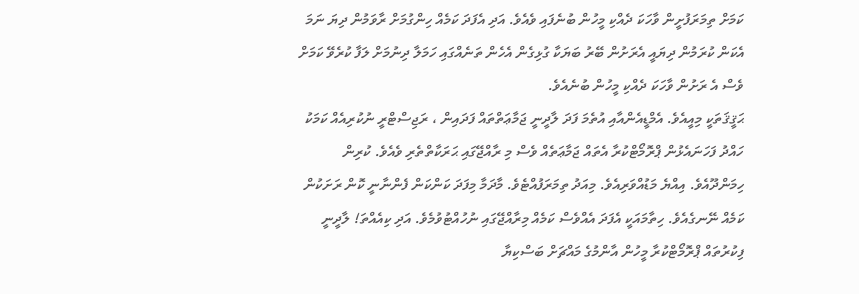ކަމަށް ތިމަރަފުށީން ވާހަކަ ދެއްކި މީހުން ބުނެފައި ވެއެވެ. އަދި އެފަދަ ކަމެއް ހިންގުމަށް ރާވަމުން ދިޔަ ނަމަ އެކަން ކުރަމުން ދިޔައީ އެރަށުން ބޭރު ބަޔަކާ ގުޅިގެން އެހެން ތަނެއްގައި ހަމަލާ ދިނުމަށް ލަފާ ކުރެވޭ ކަމަށް ވެސް އެ ރަށުން ވާހަކަ ދެއްކި މީހުން ބުނެއެވެ.
ޙަޤީޤަތަކީ މިއީއެވެ. އެމްޑީއެންއާއި އުތެމަ ފަދަ ލާދީނީ ޖަމާޢަތްތައް ފަދައިން ، ރަޖިސްޓްރީ ނުކުރިއެއް ކަމަކު ހައްދު ފަހަނައެޅުން ޕްރޮމޯޓްކުރާ އެތައް ޖަމާޢަތެއް ވެސް މި ރާއްޖޭގައި ޙަރަކާތްތެރި ވެއެވެ. ކުރިން ހިމަންދޫއެވެ. އިއްޔެ މަޑުއްވަރިއެވެ. މިއަދު ތިމަރަފުއްޓެވެ. މާދަމާ މިފަދަ ކަންކަން ފެންނާނީ ކޮން ރަށަކުން ކަމެއް ނޭނގެއެވެ. ހިތާމައަކީ އެފަދަ އެއްވެސް ކަމެއް މިރާއްޖޭގައި ނުހުއްޓުވުމެވެ. އަދި ކިއެއްތަ! ލާދީނީ ފިކުރުތައް ޕްރޮމޯޓްކުރާ މީހުން އާންމުގެ މައްޗަށް ބަސްކިޔާ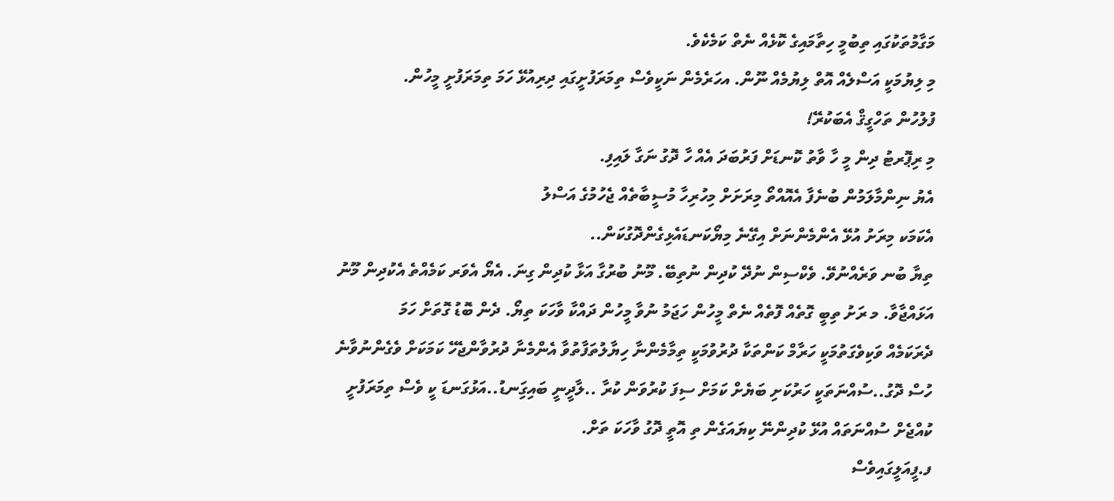މަގާމުތަކުގައި ތިބުމީ ހިތާމައިގެ ކޮޅެއް ނެތް ކަމެކެވެ.
މި ލިޔުމަކީ އަސްލެއް އޮތް ލިޔުމެއް ނޫން. އހަރެމެން ނަކީވެސް ތިމަރަފުށީގައި ދިރިއުޅޭ ހަމަ ތިމަރަފުށީ މީހުން.
ފުލުހުން ތަހްގީޤް އެބަކުރޭ!
މި ރިޕޮރޓު ދިން މީ ހާ ވާތު ކޮނޑަށް ފަރުބަދަ އެއް ހާ ދޮގު ނަގާ ލައިފި.
އެޔު ނިންމާލަމުން ބުނެފާ އެއޮއްތޯ މިރަށަށް މިހުރިހާ މުސީބާތެއް ޖެހުމުގެ އަސްލު
އެކަމަކ މިރަށު އުޅޭ އެންމެންނަށް އިގޭނެ މިޔޯކަނޑައެޅިގެންދޮގުކަން..
ތިޔާ ބުނ ވަރެއްނުވޭ. ވެކްސިން ނުދޭ ކުދިން ނުތިބޭ. މޫނު ބުރުގާ އަޅާ ކުދިން ގިނަ. އެޔޯ އެވަރ ކަމެއްތެ އެކުދިން މޫނު އަޅައްޖާވާ. މ ރަށު ތިބީ ގޮތެއް ފޮތެއް ނެތް މީހުން ހަޖަމު ނުވާ މީހުން ދައްކާ ވާހަކަ ތިޔޯ. ދެން ބޮޑު ގޮތަށް ހަމަ
ދެރަކަމެއް ވަކިވެގަތުމަކީ ހަރާމް ކަންތަކާ ދުރުވުމަކީ ތިމާމެންނާ ހިޔާލުތަފާތުވާ އެންމެނާ ދުރުވާންޖެހޭ ކަމަކަށް ވެގެންނުވާނެ
ހުސް ދޮގު..ސުއްނަތަކީ ހަރުކަށި ބަޔެށް ކަމަށް ސިފަ ކުރުވަން ކުރާ ..ލާދީނީ ބައިގަިނޑު..އަޅުގަނޑަ ކީ ވެސް ތިމަރަފުށީ ކުއްޖެށް ސުއްނަތައް އުޅޭ ކުދިންނޭ ކިޔައަގެން ތި އޮތީ ދޮގު ވާހަކަ ތަށް.
ފ.ފީއަލީގައިވެސް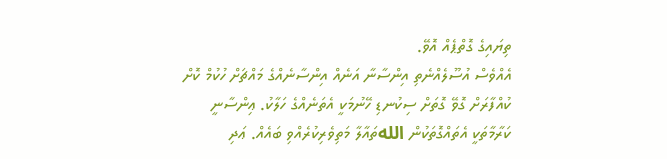ތިޔައިގެ ގޮތްޕެއް އޮވޭ.
އެއްވެސް އުސޫލެއްނެތި އިންސާނާ އަނެއް އިންސާނެއްގެ މައްޗަށް ހުކުމް ކޮށް ކުއްފާރަށް ގޮވޭ ގޮތަށް ސިކުނޑި ހޭނުމަކީ އެތަނެއްގެ ހަލާކު. ޢިންސާނީ ކަރާމާތަކީ އެތައްގޮތަކުން اللهތައާލާ މަތިވެރިކުރެއްވި ބައެއް. ޢަދި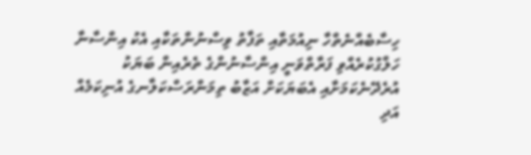ހިސާބެއްނެތްހާ ނިއުމަތާއި ތަފާތު ވިސްނުންތަކާއި އެކު އިންސާނާ ހަލްގުކުރެއްވި ފަރާތްވަނީ އިންސާނުންގެ ތެރެއިން ބަޔަކު އުރެދޭނެކަމަށާއި އެބަޔަކަށް އަޒާބު ތިމަންރަސްކަލާނގެ އުނިކަމެއް އަދި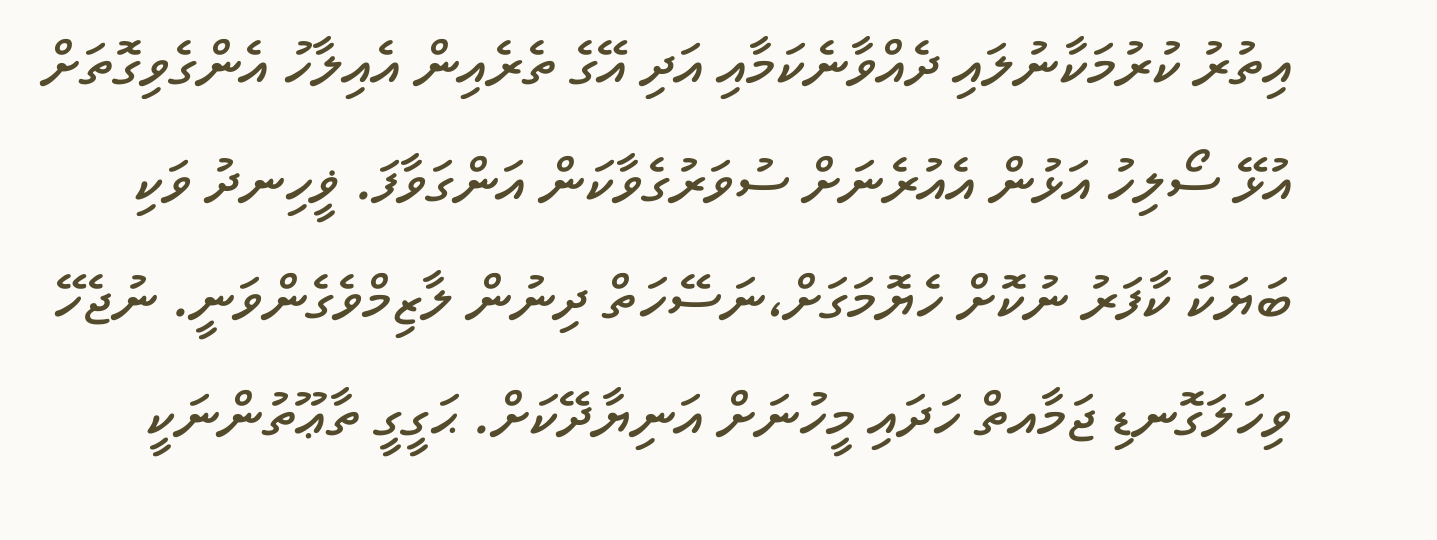އިތުރު ކުރުމަކާނުލައި ދެއްވާނެކަމާއި އަދި އޭގެ ތެރެއިން އެއިލާހު އެންގެވިގޮތަށް އުޅޭ ސޯލިހު އަޅުން އެއުރެނަށް ސުވަރުގެވާކަން އަންގަވާފަ. ޥީހިނދު ވަކި ބަޔަކު ކާފަރު ނުކޮށް ހެޔޮމަގަށް،ނަސޭހަތް ދިނުން ލާޒިމްވެގެންވަނީ. ނުޖެހޭ ވިހަލަގޮނޑި ޖަމާއތް ހަދައި މީހުނަށް އަނިޔާދޭކަށް. ޙަގީގީ ތާޢޫތުންނަކީ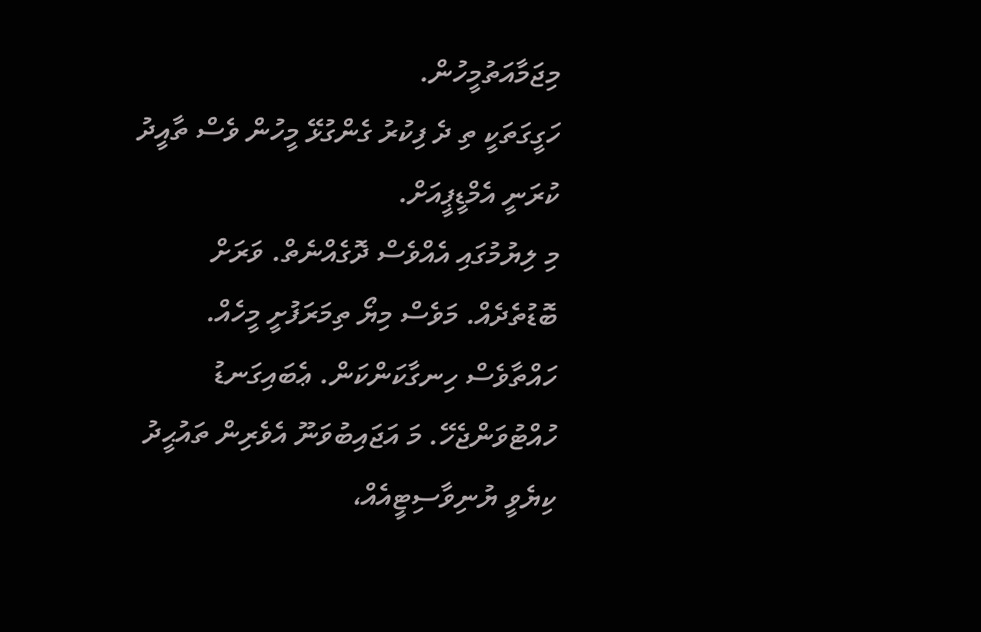މިޖަމާއަތުމީހުން.
ހަގީގަތަކީ ތި ދެ ފިކުރު ގެންގުޅޭ މީހުން ވެސް ތާއީދު ކުރަނީ އެމްޑީޕީއަށް.
މި ލިޔުމުގައި އެއްވެސް ދޮގެއްނެތް. ވަރަށް ބޮޑުތެދެއް. މަވެސް މިޔޯ ތިމަރަފުށީ މީހެއް. ހައްތާވެސް ހިނގާކަންކަން. ޢެބައިގަނޑު ހުއްޓުވަންޖެހޭ. މަ އަޖައިބުވަނޫ އެވެރިން ތައުޙީދު ކިޔެވީ ޔުނިވާސިޓީއެއް،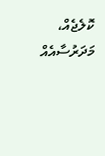ކޮލެޖެއް، މަދަރުސާއެއް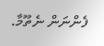ފެންނަން ނެތޫމާ.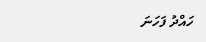ހައްދު ފަހަނަ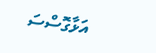އަޅާގޮސްސަ